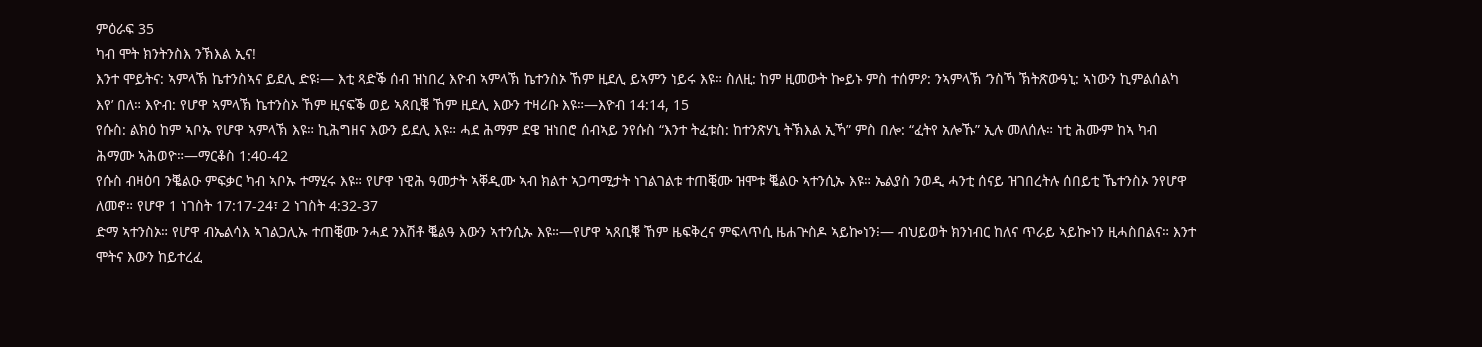ምዕራፍ 35
ካብ ሞት ክንትንስእ ንኽእል ኢና!
እንተ ሞይትና: ኣምላኽ ኬተንስኣና ይደሊ ድዩ፧— እቲ ጻድቕ ሰብ ዝነበረ እዮብ ኣምላኽ ኬተንስኦ ኸም ዚደሊ ይኣምን ነይሩ እዩ። ስለዚ: ከም ዚመውት ኰይኑ ምስ ተሰምዖ: ንኣምላኽ ‘ንስኻ ኽትጽውዓኒ: ኣነውን ኪምልሰልካ እየ’ በለ። እዮብ: የሆዋ ኣምላኽ ኬተንስኦ ኸም ዚናፍቕ ወይ ኣጸቢቑ ኸም ዚደሊ እውን ተዛሪቡ እዩ።—እዮብ 14:14, 15
የሱስ: ልክዕ ከም ኣቦኡ የሆዋ ኣምላኽ እዩ። ኪሕግዘና እውን ይደሊ እዩ። ሓደ ሕማም ደዌ ዝነበሮ ሰብኣይ ንየሱስ “እንተ ትፈቱስ: ከተንጽሃኒ ትኽእል ኢኻ” ምስ በሎ: “ፈትየ አሎኹ” ኢሉ መለሰሉ። ነቲ ሕሙም ከኣ ካብ ሕማሙ ኣሕወዮ።—ማርቆስ 1:40-42
የሱስ ብዛዕባ ንቘልዑ ምፍቃር ካብ ኣቦኡ ተማሂሩ እዩ። የሆዋ ነዊሕ ዓመታት ኣቐዲሙ ኣብ ክልተ ኣጋጣሚታት ነገልገልቱ ተጠቒሙ ዝሞቱ ቘልዑ ኣተንሲኡ እዩ። ኤልያስ ንወዲ ሓንቲ ሰናይ ዝገበረትሉ ሰበይቲ ኼተንስኦ ንየሆዋ ለመኖ። የሆዋ 1 ነገስት 17:17-24፣ 2 ነገስት 4:32-37
ድማ ኣተንስኦ። የሆዋ ብኤልሳእ ኣገልጋሊኡ ተጠቒሙ ንሓደ ንእሽቶ ቘልዓ እውን ኣተንሲኡ እዩ።—የሆዋ ኣጸቢቑ ኸም ዜፍቅረና ምፍላጥሲ ዜሐጕስዶ ኣይኰነን፧— ብህይወት ክንነብር ከለና ጥራይ ኣይኰነን ዚሓስበልና። እንተ ሞትና እውን ከይተረፈ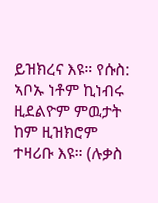ይዝክረና እዩ። የሱስ: ኣቦኡ ነቶም ኪነብሩ ዚደልዮም ምዉታት ከም ዚዝክሮም ተዛሪቡ እዩ። (ሉቃስ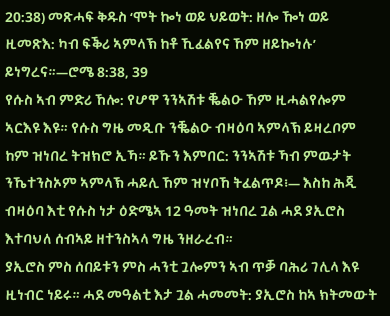20:38) መጽሓፍ ቅዱስ ‘ሞት ኰነ ወይ ህይወት: ዘሎ ዀነ ወይ ዚመጽእ: ካብ ፍቕሪ ኣምላኽ ከቶ ኺፈልየና ኸም ዘይኰነሉ’ ይነግረና።—ሮሜ 8:38, 39
የሱስ ኣብ ምድሪ ኸሎ: የሆዋ ንንኣሽቱ ቘልዑ ኸም ዚሓልየሎም ኣርእዩ እዩ። የሱስ ግዜ መዲቡ ንቘልዑ ብዛዕባ ኣምላኽ ይዛረቦም ከም ዝነበረ ትዝክሮ ኢኻ። ይኹን እምበር: ንንኣሽቱ ኻብ ምዉታት ንኼተንስኦም ኣምላኽ ሓይሊ ኸም ዝሃቦኸ ትፈልጥዶ፧— እስከ ሕጂ ብዛዕባ እቲ የሱስ ነታ ዕድሜኣ 12 ዓመት ዝነበረ ጓል ሓደ ያኢሮስ እተባህለ ሰብኣይ ዘተንስኣላ ግዜ ንዘራረብ።
ያኢሮስ ምስ ሰበይቱን ምስ ሓንቲ ጓሎምን ኣብ ጥቓ ባሕሪ ገሊላ እዩ ዚነብር ነይሩ። ሓደ መዓልቲ እታ ጓል ሓመመት: ያኢሮስ ከኣ ክትመውት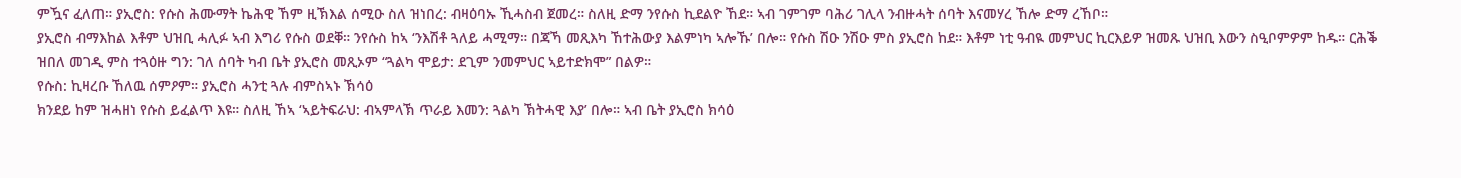ምዃና ፈለጠ። ያኢሮስ: የሱስ ሕሙማት ኬሕዊ ኸም ዚኽእል ሰሚዑ ስለ ዝነበረ: ብዛዕባኡ ኺሓስብ ጀመረ። ስለዚ ድማ ንየሱስ ኪደልዮ ኸደ። ኣብ ገምገም ባሕሪ ገሊላ ንብዙሓት ሰባት እናመሃረ ኸሎ ድማ ረኸቦ።
ያኢሮስ ብማእከል እቶም ህዝቢ ሓሊፉ ኣብ እግሪ የሱስ ወደቐ። ንየሱስ ከኣ ‘ንእሽቶ ጓለይ ሓሚማ። በጃኻ መጺእካ ኸተሕውያ እልምነካ ኣሎኹ’ በሎ። የሱስ ሽዑ ንሽዑ ምስ ያኢሮስ ከደ። እቶም ነቲ ዓብዪ መምህር ኪርእይዎ ዝመጹ ህዝቢ እውን ስዒቦምዎም ከዱ። ርሕቕ ዝበለ መገዲ ምስ ተጓዕዙ ግን: ገለ ሰባት ካብ ቤት ያኢሮስ መጺኦም “ጓልካ ሞይታ: ደጊም ንመምህር ኣይተድክሞ” በልዎ።
የሱስ: ኪዛረቡ ኸለዉ ሰምዖም። ያኢሮስ ሓንቲ ጓሉ ብምስኣኑ ኽሳዕ
ክንደይ ከም ዝሓዘነ የሱስ ይፈልጥ እዩ። ስለዚ ኸኣ ‘ኣይትፍራህ: ብኣምላኽ ጥራይ እመን: ጓልካ ኽትሓዊ እያ’ በሎ። ኣብ ቤት ያኢሮስ ክሳዕ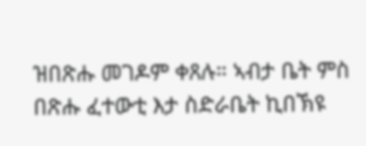ዝበጽሑ መገዶም ቀጸሉ። ኣብታ ቤት ምስ በጽሑ ፈተውቲ እታ ስድራቤት ኪበኽዩ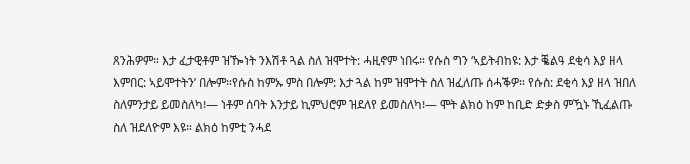ጸንሕዎም። እታ ፈታዊቶም ዝዀነት ንእሽቶ ጓል ስለ ዝሞተት: ሓዚኖም ነበሩ። የሱስ ግን ‘ኣይትብከዩ: እታ ቘልዓ ደቂሳ እያ ዘላ እምበር: ኣይሞተትን’ በሎም።የሱስ ከምኡ ምስ በሎም: እታ ጓል ከም ዝሞተት ስለ ዝፈለጡ ሰሓቕዎ። የሱስ: ደቂሳ እያ ዘላ ዝበለ ስለምንታይ ይመስለካ፧— ነቶም ሰባት እንታይ ኪምህሮም ዝደለየ ይመስለካ፧— ሞት ልክዕ ከም ከቢድ ድቃስ ምዃኑ ኺፈልጡ ስለ ዝደለዮም እዩ። ልክዕ ከምቲ ንሓደ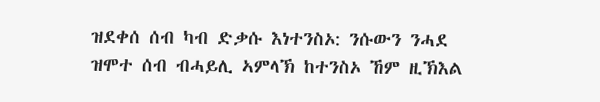ዝደቀሰ ሰብ ካብ ድቃሱ እነተንስኦ: ንሱውን ንሓደ ዝሞተ ሰብ ብሓይሊ ኣምላኽ ከተንስኦ ኸም ዚኽእል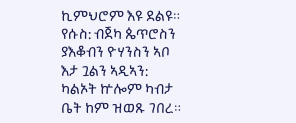ኪምህሮም እዩ ደልዩ።
የሱስ: ብጀካ ጴጥሮስን ያእቆብን ዮሃንስን ኣቦ እታ ጓልን ኣዲኣን: ካልኦት ኵሎም ካብታ ቤት ከም ዝወጹ ገበረ።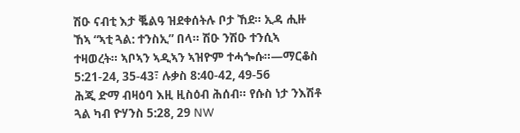ሽዑ ናብቲ እታ ቘልዓ ዝደቀሰትሉ ቦታ ኸደ። ኢዳ ሒዙ ኸኣ “ኣቲ ጓል: ተንስኢ” በላ። ሽዑ ንሽዑ ተንሲኣ ተዛወረት። ኣቦኣን ኣዲኣን ኣዝዮም ተሓጐሱ።—ማርቆስ 5:21-24, 35-43፣ ሉቃስ 8:40-42, 49-56
ሕጂ ድማ ብዛዕባ እዚ ዚስዕብ ሕሰብ። የሱስ ነታ ንእሽቶ ጓል ካብ ዮሃንስ 5:28, 29 NW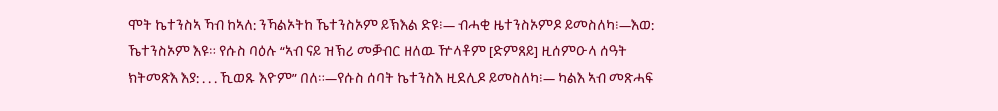ሞት ኬተንስኣ ኻብ ከኣለ: ንኻልኦትከ ኼተንስኦም ይኽእል ድዩ፧— ብሓቂ ዜተንስኦምዶ ይመስለካ፧—እወ: ኼተንስኦም እዩ። የሱስ ባዕሉ “ኣብ ናይ ዝኽሪ መቓብር ዘለዉ ዅላቶም [ድምጸይ] ዚሰምዑላ ሰዓት ክትመጽእ እያ: . . . ኺወጹ እዮም” በለ።—የሱስ ሰባት ኬተንስእ ዚደሊዶ ይመስለካ፧— ካልእ ኣብ መጽሓፍ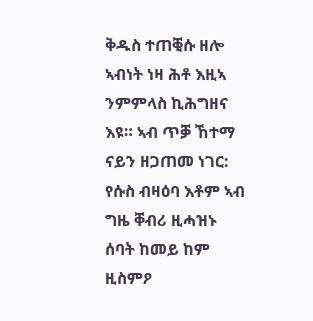ቅዱስ ተጠቒሱ ዘሎ ኣብነት ነዛ ሕቶ እዚኣ ንምምላስ ኪሕግዘና እዩ። ኣብ ጥቓ ኸተማ ናይን ዘጋጠመ ነገር: የሱስ ብዛዕባ እቶም ኣብ ግዜ ቐብሪ ዚሓዝኑ ሰባት ከመይ ከም ዚስምዖ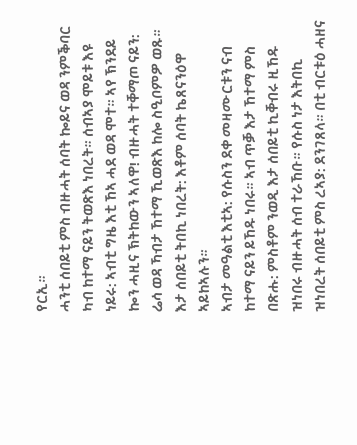የርኢ።
ሓንቲ ሰበይቲ ምስ ብዙሓት ሰባት ኰይና ወዳ ንምቕባር ካብ ከተማ ናይን ትወጽእ ነበረት። ሰብኣያ ሞይቱ እዩ ነይሩ: ኣብቲ ግዜ እቲ ኸኣ ሓደ ወዳ ሞተ። ኣየ ኽንደይ ኰን ሓዚና ኽትከውን ኣለዋ! ብዙሓት ተቐማጦ ናይን: ሬሳ ወዳ ኻብታ ኸተማ ኺወጽእ ከሎ ስዒቦምዎ ወጹ። እታ ሰበይቲ ትበኪ ነበረት: እቶም ሰባት ኬጸናንዕዋ ኣይከኣሉን።
ኣብታ መዓልቲ እቲኣ: የሱስን ደቀ መዛሙርቱን ናብ ከተማ ናይን ይኸዱ ነበሩ። ኣብ ጥቓ እታ ኸተማ ምስ በጽሑ: ምስቶም ንወዲ እታ ሰበይቲ ኪቐብሩ ዚኸዱ ዝነበሩ ብዙሓት ሰብ ተራኸቡ። የሱስ ነታ እትበኪ ዝነበረት ሰበይቲ ምስ ረኣያ: ደንገጸላ። በቲ ብርቱዕ ሓዘና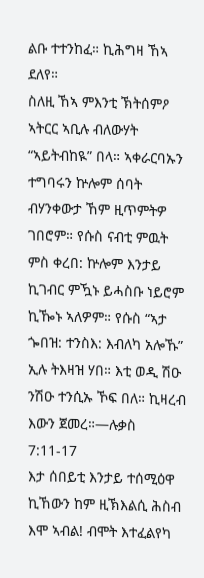ልቡ ተተንከፈ። ኪሕግዛ ኸኣ ደለየ።
ስለዚ ኸኣ ምእንቲ ኽትሰምዖ ኣትርር ኣቢሉ ብለውሃት “ኣይትብከዪ” በላ። ኣቀራርባኡን ተግባሩን ኵሎም ሰባት ብሃንቀውታ ኸም ዚጥምትዎ ገበሮም። የሱስ ናብቲ ምዉት ምስ ቀረበ: ኵሎም እንታይ ኪገብር ምዃኑ ይሓስቡ ነይሮም ኪዀኑ ኣለዎም። የሱስ “ኣታ ጐበዝ: ተንስእ: እብለካ አሎኹ” ኢሉ ትእዛዝ ሃበ። እቲ ወዲ ሽዑ ንሽዑ ተንሲኡ ኾፍ በለ። ኪዛረብ እውን ጀመረ።—ሉቃስ 7:11-17
እታ ሰበይቲ እንታይ ተሰሚዕዋ ኪኸውን ከም ዚኽእልሲ ሕስብ እሞ ኣብል! ብሞት እተፈልየካ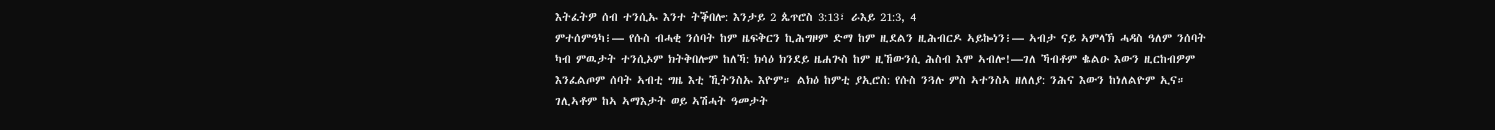እትፈትዎ ሰብ ተንሲኡ እንተ ትቕበሎ: እንታይ 2 ጴጥሮስ 3:13፣ ራእይ 21:3, 4
ምተሰምዓካ፧— የሱስ ብሓቂ ንሰባት ከም ዜፍቅርን ኪሕግዞም ድማ ከም ዚደልን ዚሕብርዶ ኣይኰነን፧— ኣብታ ናይ ኣምላኽ ሓዳስ ዓለም ንሰባት ካብ ምዉታት ተንሲኦም ክትቅበሎም ከለኻ: ክሳዕ ክንደይ ዜሐጕስ ከም ዚኸውንሲ ሕስብ እሞ ኣብሎ!—ገለ ኻብቶም ቈልዑ እውን ዚርከብዎም እንፈልጦም ሰባት ኣብቲ ግዜ እቲ ኺትንስኡ እዮም። ልክዕ ከምቲ ያኢሮስ: የሱስ ንጓሉ ምስ ኣተንስኣ ዘለለያ: ንሕና እውን ከነለልዮም ኢና። ገሊኣቶም ከኣ ኣማእታት ወይ ኣሽሓት ዓመታት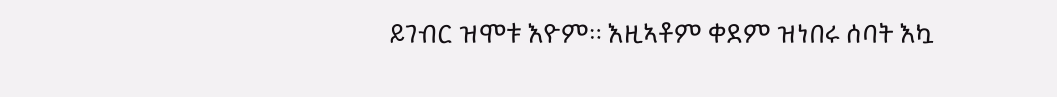ይገብር ዝሞቱ እዮም። እዚኣቶም ቀደም ዝነበሩ ሰባት እኳ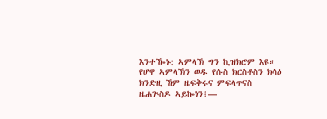እንተዀኑ: ኣምላኽ ግን ኪዝክሮም እዩ።
የሆዋ ኣምላኽን ወዱ የሱስ ክርስቶስን ክሳዕ ክንድዚ ኸም ዜፍቅሩና ምፍላጥናስ ዜሐጕስዶ ኣይኰነን፧—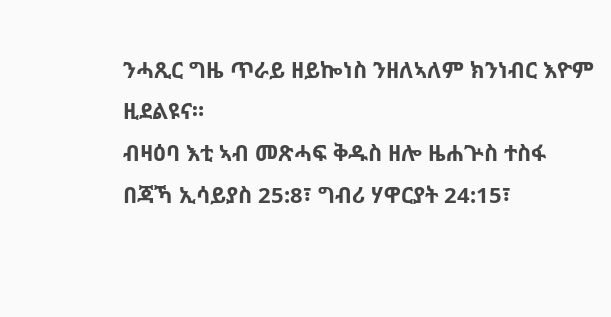ንሓጺር ግዜ ጥራይ ዘይኰነስ ንዘለኣለም ክንነብር እዮም ዚደልዩና።
ብዛዕባ እቲ ኣብ መጽሓፍ ቅዱስ ዘሎ ዜሐጕስ ተስፋ በጃኻ ኢሳይያስ 25:8፣ ግብሪ ሃዋርያት 24:15፣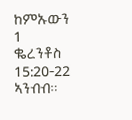ከምኡውን 1 ቈረንቶስ 15:20-22 ኣንብብ።